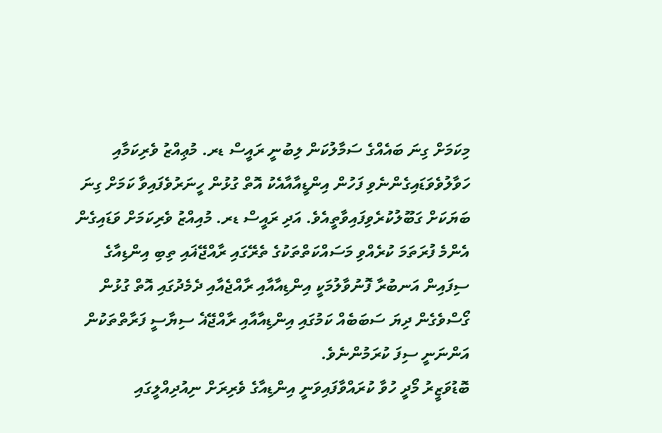މިކަމަށް ގިނަ ބައެއްގެ ސަމާލުކަން ލިބުނީ ރައީސް ޑރ. މުޢިއްޒު ވެރިކަމާއި ހަވާލުވެވަޑައިގެންނެވި ފަހުން އިންޑީއާއާއެކު އޮތް ގުޅުން ހީނަރުވެފައިވާ ކަމަށް ގިނަ ބަޔަކަށް ގަބޫލުކުރެވިފައިވާތީއެވެ. އަދި ރައީސް ޑރ. މުއިއްޒު ވެރިކަމަށް ވަޑައިގެން އެންމެ ފުރަތަމަ ކުރެއްވި މަސައްކަތްތަކުގެ ތެރޭގައި ރާއްޖޭޣައި ތިބި އިންޑިއާގެ ސިފައިން އަނބުރާ ފޮނުވާލުމަކީ އިންޑިއާއާއި ރާއްޖެއާއި ދެމެދުގައި އޮތް ގުޅުން ގޯސްވެގެން ދިޔަ ސަބަބެއް ކަމުގައި އިންޑިއާއާއި ރާއްޖޭޣެ ސިޔާސީ ފަރާތްތަކުން އަންނަނީ ސިފަ ކުރަމުންނެވެ.
ބޮޑުވަޒީރު މޯދީ ހުވާ ކުރައްވާފައިވަނީ އިންޑިއާގެ ވެރިރަށް ނިއުދިއްލީގައި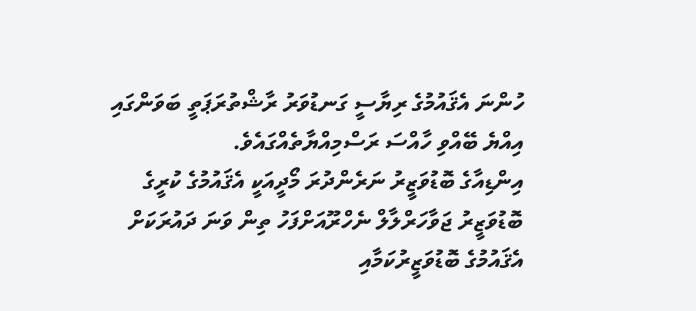ހުންނަ އެޤައުމުގެ ރިޔާސީ ގަނޑުވަރު ރާޝްތުރަޕަތީ ބަވަންގައި އިއްޔެ ބޭއްވި ހާއްސަ ރަސްމިއްޔާތެއްގައެވެ.
އިންޑިއާގެ ބޮޑުވަޒީރު ނަރެންދުރަ މޯދީއަކީ އެޤައުމުގެ ކުރީގެ ބޮޑުވަޒީރު ޖަވާހަރްލާލް ނެހްރޫއަށްފަހު ތިން ވަނަ ދައުރަކަށް އެޤައުމުގެ ބޮޑުވަޒީރުކަމާއި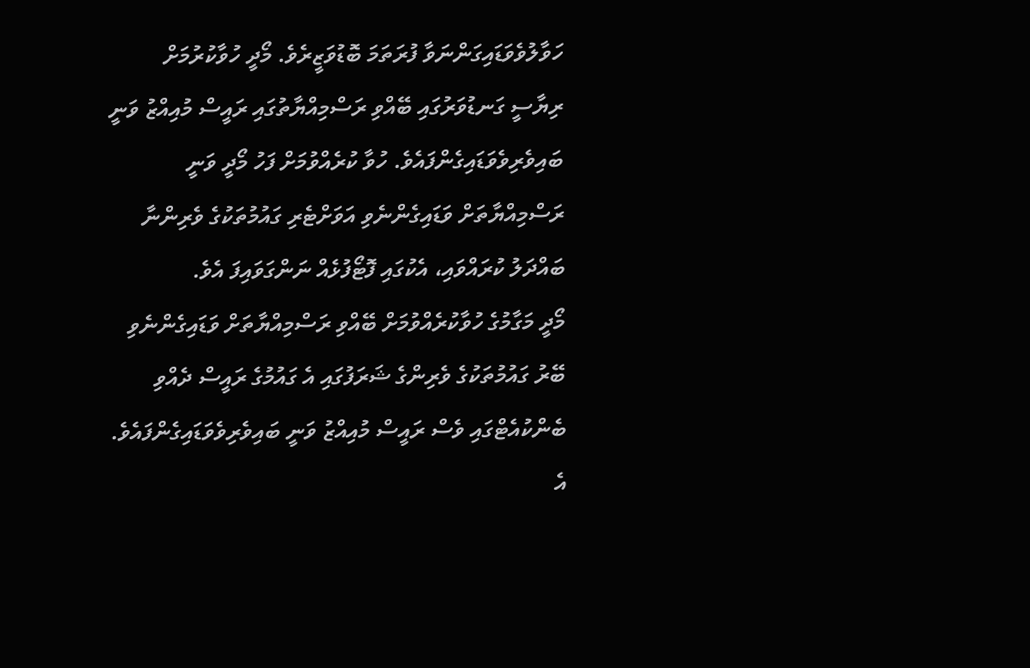ހަވާލުވެވަޑައިގަންނަވާ ފުރަތަމަ ބޮޑުވަޒީރެވެ. މޯދީ ހުވާކުރުމަށް ރިޔާސީ ގަނޑުވަރުގައި ބޭއްވި ރަސްމިއްޔާތުގައި ރައީސް މުއިއްޒު ވަނީ ބައިވެރިވެވަޑައިގެންފައެވެ. ހުވާ ކުރެއްވުމަށް ފަހު މޯދީ ވަނީ ރަސްމިއްޔާތަށް ވަޑައިގެންނެވި އަވަށްޓެރި ގައުމުތަކުގެ ވެރިންނާ ބައްދަލު ކުރައްވައި، އެކުގައި ފޮޓޯފުޅެއް ނަންގަވައިފަ އެވެ.
މޯދީ މަގާމުގެ ހުވާކުރެއްވުމަށް ބޭއްވި ރަސްމިއްޔާތަށް ވަޑައިގެންނެވި ބޭރު ގައުމުތަކުގެ ވެރިންގެ ޝަރަފުގައި އެ ގައުމުގެ ރައީސް ދެއްވި ބެންކުއެޓްގައި ވެސް ރައީސް މުއިއްޒު ވަނީ ބައިވެރިވެވަޑައިގެންފައެވެ. އެ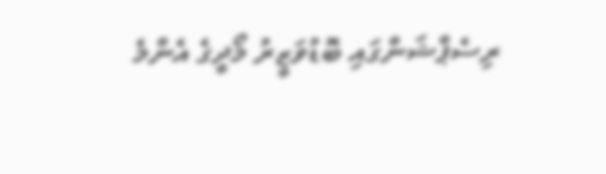ރިސެޕްޝަންގައި ބޮޑުވަޒީރު މޯދީގެ އެންމެ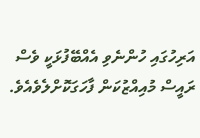އަރިހުގައި ހުންނެވި އެއްބޭފުޅަކީ ވެސް ރައީސް މުއިއްޒުކަން ފާހަގަކޮށްލެވެއެވެ.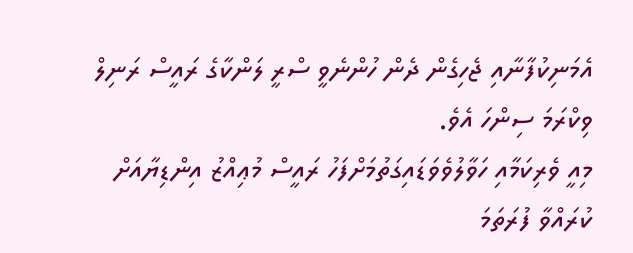އެމަނިކުފާނާއި ޖެހިގެން ދެން ހުންނެވީ ސްރީ ލަންކާގެ ރައީސް ރަނިލް ވިކްރަމަ ސިންހަ އެވެ.
މިއީ ވެރިކަމާއި ހަވާލުވެވަޑައިގަތުމަށްފަހު ރައީސް މުޢިއްޒު އިންޑިޔާއަށް ކުރައްވާ ފުރަތަމަ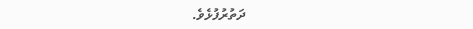ދަތުރުފުޅެވެ.